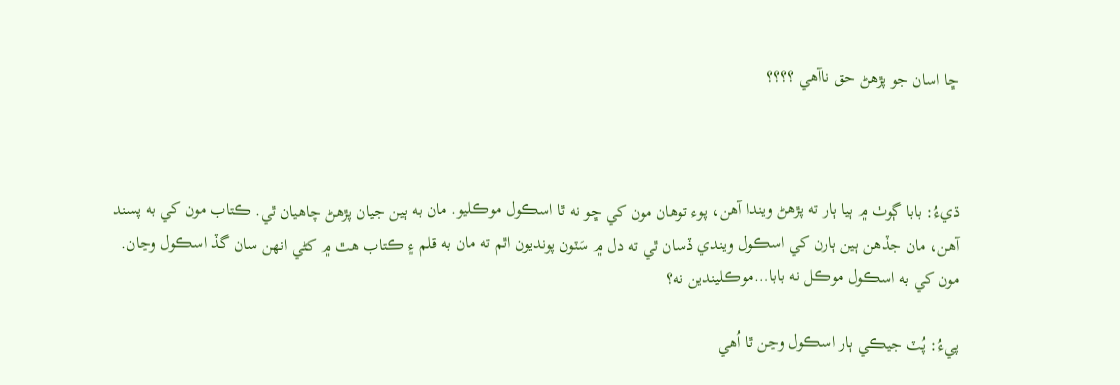ڇا اسان جو پڙهڻ حق ناآهي ؟؟؟؟



ڌيءُ: بابا ڳوٺ ۾ ٻيا ٻار ته پڙھڻ ويندا آھن، پوء توهان مون کي ڇو نه ٿا اسڪول موڪليو. مان به ٻين جيان پڙھڻ چاهيان ٿي. ڪتاب مون کي به پسند آھن، مان جڏهن ٻين ٻارن کي اسڪول ويندي ڏسان ٿي ته دل ۾ سَٽون پونديون اٿم ته مان به قلم ۽ ڪتاب هٿ ۾ کڻي انهن سان گڏ اسڪول وڃان. مون کي به اسڪول موڪل نه بابا…موڪليندين نه؟

پيءُ: پُٽ جيڪي ٻار اسڪول وڃن ٿا اُهي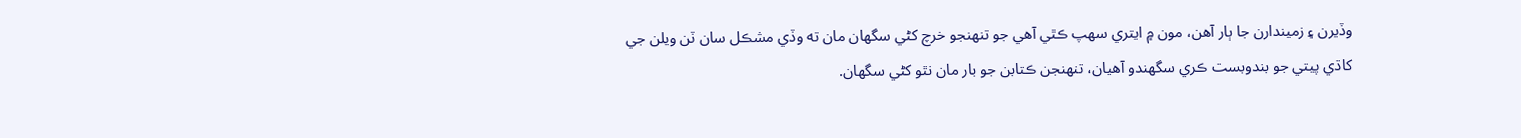وڏيرن ۽ زميندارن جا ٻار آھن، مون ۾ ايتري سهپ ڪٿي آھي جو تنهنجو خرچ کڻي سگهان مان ته وڏي مشڪل سان ٽن ويلن جي کاڌي پيتي جو بندوبست ڪري سگهندو آھيان، تنهنجن ڪتابن جو بار مان نٿو کڻي سگهان.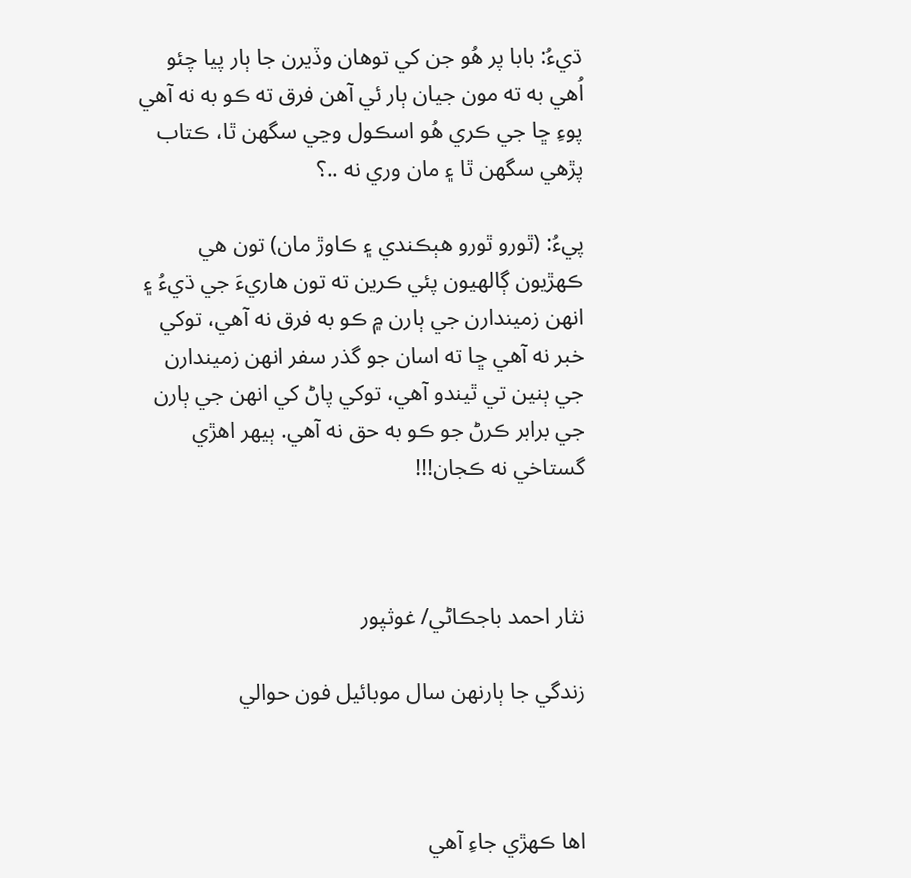ڌيءُ: بابا پر هُو جن کي توهان وڏيرن جا ٻار پيا چئو اُهي به ته مون جيان ٻار ئي آھن فرق ته ڪو به نه آھي پوءِ ڇا جي ڪري هُو اسڪول وڃي سگهن ٿا، ڪتاب پڙھي سگهن ٿا ۽ مان وري نه ..؟

پيءُ: (ٿورو ٿورو هٻڪندي ۽ ڪاوڙ مان) تون هي ڪهڙيون ڳالهيون پئي ڪرين ته تون هاريءَ جي ڌيءُ ۽ انهن زميندارن جي ٻارن ۾ ڪو به فرق نه آھي، توکي خبر نه آھي ڇا ته اسان جو گذر سفر انهن زميندارن جي ٻنين تي ٿيندو آھي، توکي پاڻ کي انهن جي ٻارن جي برابر ڪرڻ جو ڪو به حق نه آھي. ٻيهر اھڙي گستاخي نه ڪجان!!!



نثار احمد باجڪاڻي/ غوثپور

زندگي جا ٻارنهن سال موبائيل فون حوالي



اھا ڪھڙي جاءِ آھي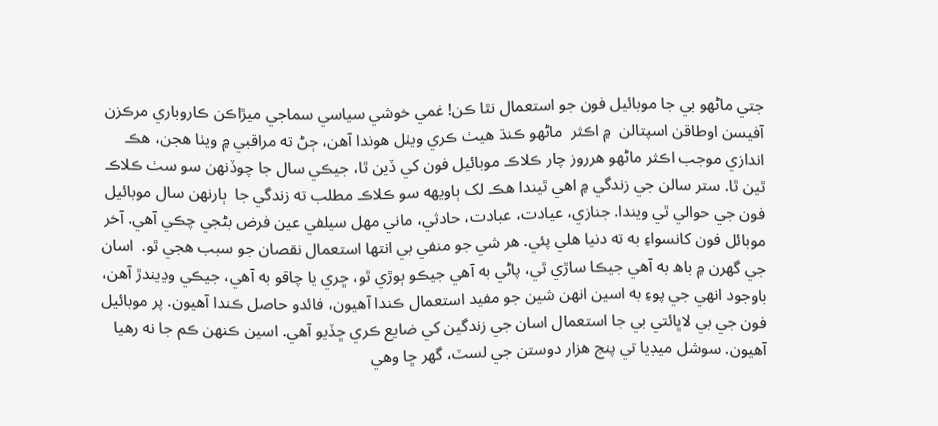جتي ماڻھو بي جا موبائيل فون جو استعمال نٿا ڪن! غمي خوشي سياسي سماجي ميڙاڪن ڪاروباري مرڪزن آفيسن اوطاقن اسپتالن  ۾ اڪثر  ماڻھو ڪنڌ ھيٺ ڪري ويٺل ھوندا آھن، ڄڻ ته مراقبي ۾ ويٺا ھجن، ھڪ اندازي موجب اڪثر ماڻھو ھرروز چار ڪلاڪ موبائيل فون کي ڏين ٿا، جيڪي سال جا چوڏنھن سو سٺ ڪلاڪ ٿين ٿا. ستر سالن جي زندگي ۾ اھي ٿيندا ھڪ لک ٻاويھه سو ڪلاڪ مطلب ته زندگي جا  ٻارنھن سال موبائيل فون جي حوالي ٿي ويندا. جنازي، عيادت، عبادت، حادثي، ماني مھل سيلفي عين فرض بڻجي چڪي آھي. آخر موبائل فون کانسواءِ به ته دنيا ھلي پئي. ھر شي جو منفي بي انتھا استعمال نقصان جو سبب ھجي ٿو.  اسان جي گھرن ۾ باھ به آھي جيڪا ساڙي ٿي، پاڻي به آھي جيڪو ٻوڙي ٿو، ڇري يا چاقو به آھي، جيڪي وڍيندڙ آھن، باوجود انھي جي پوءِ به اسين انھن شين جو مفيد استعمال ڪندا آھيون، فائدو حاصل ڪندا آھيون. پر موبائيل فون جي بي لاڀائتي بي جا استعمال اسان جي زندگين کي ضايع ڪري ڇڏيو آھي. اسين ڪنھن ڪم جا نه رھيا آھيون. سوشل ميڊيا تي پنج ھزار دوستن جي لسٽ، گھر ڇا وھي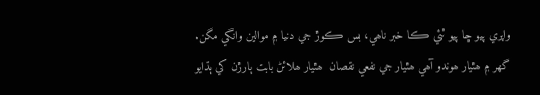واپري پيو ڇا پيو ٿئي ڪا خبر ناھي، بس ڪوڙ جي دنيا ۾ موالين وانگي مگن. گھر ۾ ھٿيار ھوندو آھي ھٿيار جي نفعي نقصان  ھٿيار ھلائڻ بابت ٻارڙن کي ٻڌايو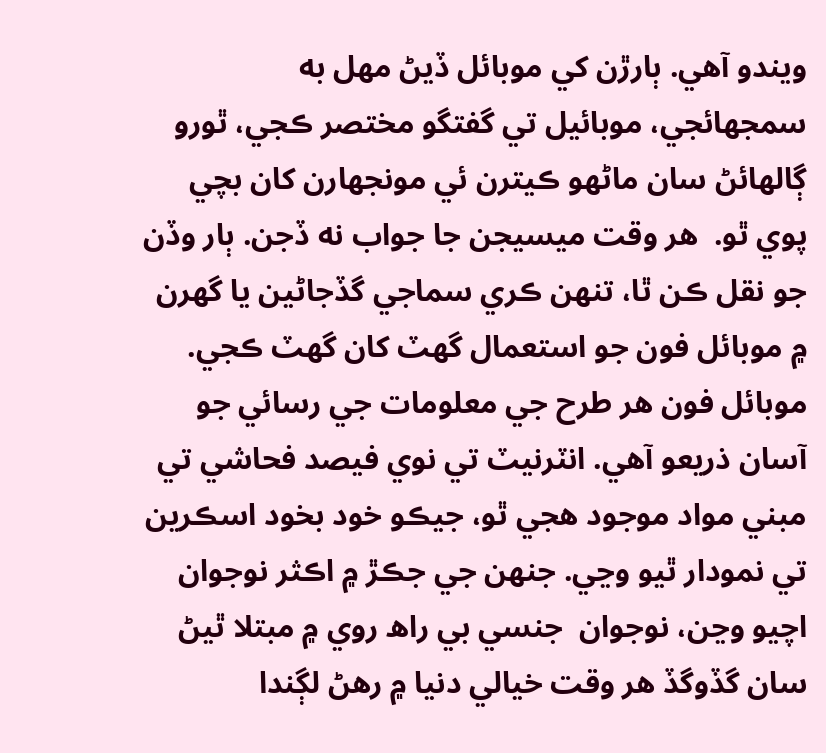ويندو آھي. ٻارڙن کي موبائل ڏيڻ مھل به سمجھائجي، موبائيل تي گفتگو مختصر ڪجي، ٿورو ڳالھائڻ سان ماڻھو ڪيترن ئي مونجهارن کان بچي پوي ٿو.  ھر وقت ميسيجن جا جواب نه ڏجن. ٻار وڏن جو نقل ڪن ٿا، تنھن ڪري سماجي گڏجاڻين يا گھرن ۾ موبائل فون جو استعمال گھٽ کان گھٽ ڪجي. موبائل فون ھر طرح جي معلومات جي رسائي جو آسان ذريعو آھي. انٽرنيٽ تي نوي فيصد فحاشي تي مبني مواد موجود ھجي ٿو، جيڪو خود بخود اسڪرين تي نمودار ٿيو وڃي. جنھن جي جڪڙ ۾ اڪثر نوجوان اچيو وڃن، نوجوان  جنسي بي راھ روي ۾ مبتلا ٿيڻ سان گڏوگڏ ھر وقت خيالي دنيا ۾ رھڻ لڳندا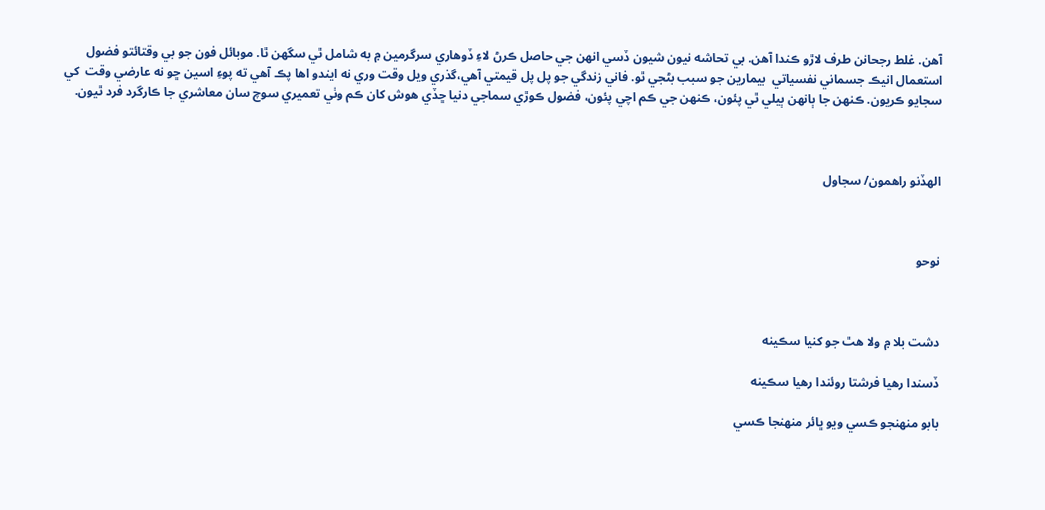آھن. غلط رجحانن طرف لاڙو ڪندا آھن. بي تحاشه نيون شيون ڏسي انھن جي حاصل ڪرڻ لاءِ ڏوھاري سرگرمين ۾ به شامل ٿي سگھن ٿا. موبائل فون جو بي وقتائتو فضول استعمال انيڪ جسماني نفسياتي  بيمارين جو سبب بڻجي ٿو. فاني زندگي جو پل پل قيمتي آھي،گذري ويل وقت وري نه ايندو اھا پڪ آھي ته پوءِ اسين ڇو نه عارضي وقت  کي سجايو ڪريون. ڪنھن جا ٻانھن ٻيلي ٿي پئون، ڪنھن جي ڪم اچي پئون، فضول ڪوڙي سماجي دنيا ڇڏي ھوش کان ڪم وٺي تعميري سوچ سان معاشري جا ڪارگرد فرد ٿيون.



الھڏنو راھمون/ سجاول



نوحو



دشت بلا ۾ ولا ھٿ جو کنيا سڪينه

ڏسندا رھيا فرشتا روئندا رھيا سڪينه

بابو منھنجو ڪسي ويو ڀائر منھنجا ڪسي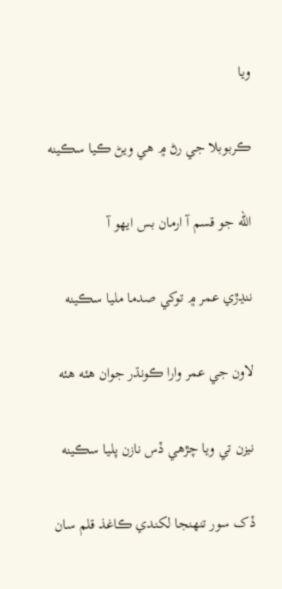ويا

ڪربوبلا جي رڻ ۾ ھي ويڻ ڪيا سڪينه

الله جو قسم آ ارمان بس ايھو آ

ننڍڙي عمر ۾ توکي صدما مليا سڪينه

لاون جي عمر وارا ڪونڌر جوان ھئه ھئه

نيزن تي ويا چڙھي ڏس نازن پليا سڪينه

ڏک سور تنهنجا لکندي ڪاغذ قلم سان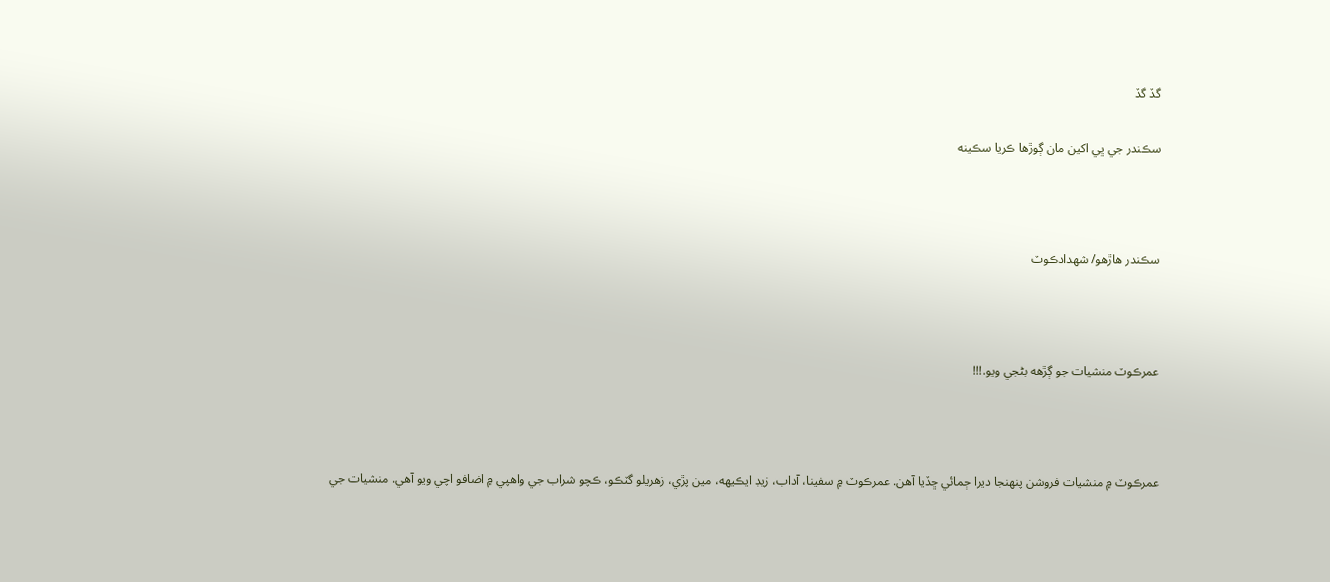گڏ گڏ

سڪندر جي ڀي اکين مان ڳوڙھا ڪريا سڪينه



سڪندر ھاڙھو/ شھدادڪوٽ



عمرڪوٽ منشيات جو ڳڙهه بڻجي ويو.!!!



عمرڪوٽ ۾ منشيات فروشن پنهنجا ديرا ڄمائي ڇڏيا آهن. عمرڪوٽ ۾ سفينا، آداب، زيڊ ايڪيهه، مين پڙي، زهريلو گٽڪو، ڪچو شراب جي واهپي ۾ اضافو اچي ويو آهي. منشيات جي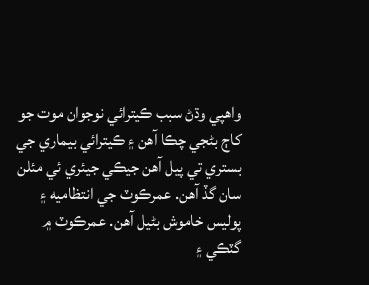واهپي وڌڻ سبب ڪيترائي نوجوان موت جو کاڄ بڻجي چڪا آهن ۽ ڪيترائي بيماري جي بستري تي پيل آهن جيڪي جيئري ئي مئلن سان گڏ آهن. عمرڪوٽ جي انتظاميه ۽ پوليس خاموش بڻيل آهن. عمرڪوٽ ۾ گٽڪي ۽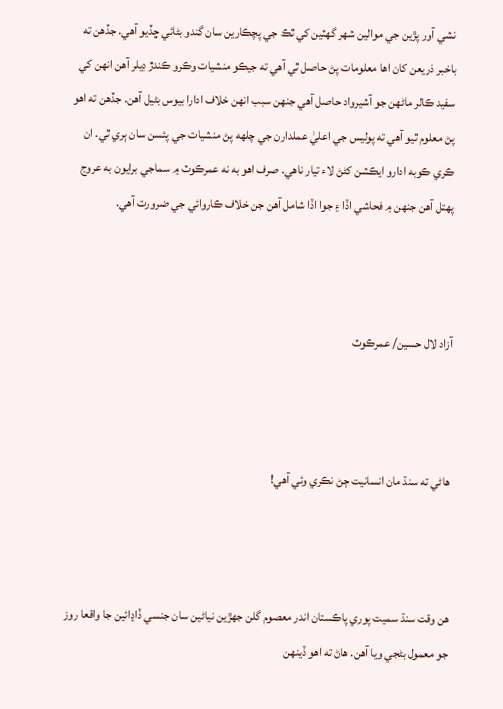نشي آور پڙين جي موالين شهر گهٽين کي ٿڪ جي پچڪارين سان گندو بڻائي ڇڏيو آهي. جڏهن ته باخبر ذريعن کان اها معلومات پڻ حاصل ٿي آهي ته جيڪو منشيات وڪرو ڪندڙ ڊيلر آهن انهن کي سفيد ڪالر ماڻهن جو آشيرواد حاصل آهي جنهن سبب انهن خلاف ادارا بيوس بڻيل آهن. جڏهن ته اهو پڻ معلوم ٿيو آهي ته پوليس جي اعليٰ عملدارن جي چلهه پڻ منشيات جي پئسن سان ٻري ٿي. ان ڪري ڪوبه ادارو ايڪشن کڻڻ لاء تيار ناهي. صرف اهو به نه عمرڪوٽ ۾ سماجي برايون به عروج پهتل آهن جنهن ۾ فحاشي اڏا ۽ جوا اڏا شامل آهن جن خلاف ڪاروائي جي ضرورت آهي.



آزاد لال حسين/ عمرڪوٽ



هاڻي ته سنڌ مان انسانيت ڄڻ نڪري وئي آھي!



هن وقت سنڌ سميت پوري پاڪستان اندر معصوم گلن جهڙين نياڻين سان جنسي ڏاڍائين جا واقعا روز جو معمول بڻجي ويا آهن. هاڻ ته اهو ڏينهن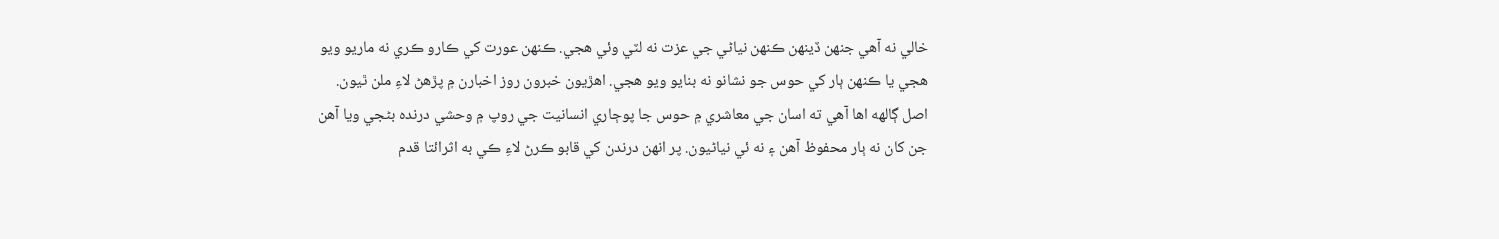خالي نه آهي جنهن ڏينهن ڪنهن نياڻي جي عزت نه لٽي وئي هجي. ڪنهن عورت کي ڪارو ڪري نه ماريو ويو هجي يا ڪنهن ٻار کي حوس جو نشانو نه بنايو ويو هجي. اهڙيون خبرون روز اخبارن ۾ پڙهڻ لاءِ ملن ٿيون. اصل ڳالهه اها آهي ته اسان جي معاشري ۾ حوس جا پوڄاري انسانيت جي روپ ۾ وحشي درنده بڻجي ويا آهن جن کان نه ٻار محفوظ آهن ۽ نه ئي نياڻيون. پر انهن درندن کي قابو ڪرڻ لاءِ ڪي به اثرائتا قدم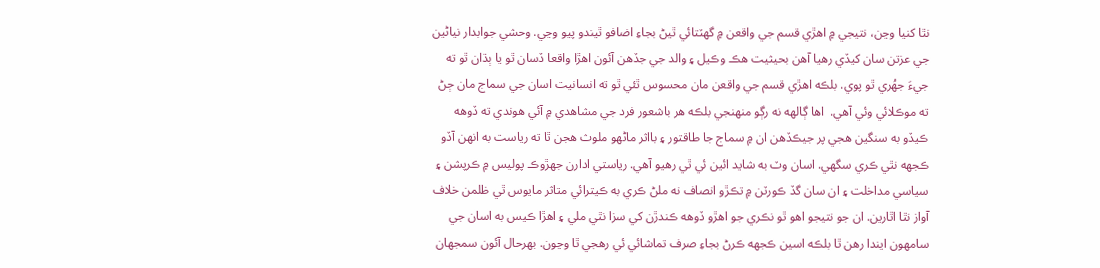نٿا کنيا وڃن، نتيجي ۾ اهڙي قسم جي واقعن ۾ گهٽتائي ٿيڻ بجاءِ اضافو ٿيندو پيو وڃي. وحشي جوابدار نياڻين جي عزتن سان کيڏي رهيا آهن بحيثيت هڪ وڪيل ۽ والد جي جڏهن آئون اهڙا واقعا ڏسان ٿو يا ٻڌان ٿو ته جيءَ جهُري ٿو پوي. بلڪه اهڙي قسم جي واقعن مان محسوس ٿئي ٿو ته انسانيت اسان جي سماج مان ڄڻ ته موڪلائي وئي آهي.  اها ڳالهه نه رڳو منهنجي بلڪه هر باشعور فرد جي مشاهدي ۾ آئي هوندي ته ڏوهه ڪيڏو به سنگين هجي پر جيڪڏهن ان ۾ سماج جا طاقتور ۽ بااثر ماڻهو ملوث هجن ٿا ته رياست به انهن آڏو ڪجهه نٿي ڪري سگهي. اسان وٽ به شايد ائين ئي ٿي رهيو آهي. رياستي ادارن جهڙوڪ پوليس ۾ ڪرپشن ۽ سياسي مداخلت ۽ ان سان گڏ ڪورٽن ۾ تڪڙو انصاف نه ملڻ ڪري به ڪيترائي متاثر مايوس ٿي ظلمن خلاف آواز نٿا اٿارين. ان جو نتيجو اهو ٿو نڪري جو اهڙو ڏوهه ڪندڙن کي سزا نٿي ملي ۽ اهڙا ڪيس به اسان جي سامهون ايندا رهن ٿا بلڪه اسين ڪجهه ڪرڻ بجاءِ صرف تماشائي ئي رهجي ٿا وڃون. بهرحال آئون سمجهان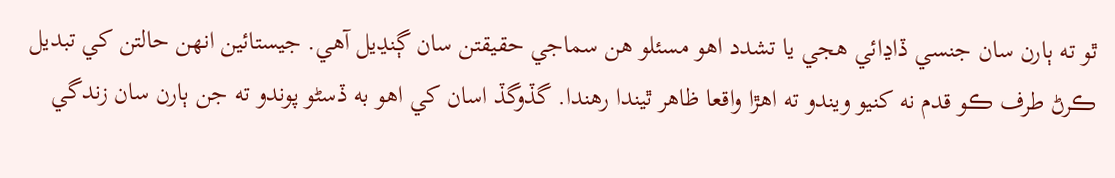ٿو ته ٻارن سان جنسي ڏاڍائي هجي يا تشدد اهو مسئلو هن سماجي حقيقتن سان ڳنڍيل آهي. جيستائين انهن حالتن کي تبديل ڪرڻ طرف ڪو قدم نه کنيو ويندو ته اهڙا واقعا ظاهر ٿيندا رهندا. گڏوگڏ اسان کي اهو به ڏسڻو پوندو ته جن ٻارن سان زندگي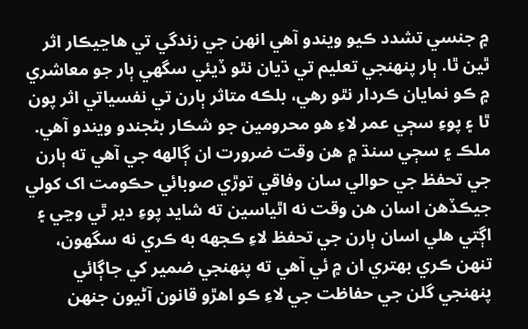۾ جنسي تشدد ڪيو ويندو آھي انهن جي زندگي تي ھاڃيڪار اثر ٿين ٿا. ٻار پنھنجي تعليم تي ڌيان نٿو ڏيئي سگھي ٻار جو معاشري ۾ ڪو نمايان ڪردار نٿو رھي، بلڪه متاثر ٻارن تي نفسياتي اثر پون ٿا ۽ پوءِ سڄي عمر لاءِ هو محرومين جو شڪار بڻجندو ويندو آهي. ملڪ ۽ سڄي سنڌ ۾ هن وقت ضرورت ان ڳالهه جي آهي ته ٻارن جي تحفظ جي حوالي سان وفاقي توڙي صوبائي حڪومت اک کولي جيڪڏهن اسان هن وقت نه اٿياسين ته شايد پوءِ دير ٿي وڃي ۽ اڳتي هلي اسان ٻارن جي تحفظ لاءِ ڪجهه به ڪري نه سگهون، تنهن ڪري بهتري ان ۾ ئي آهي ته پنهنجي ضمير کي جاڳائي پنهنجي گلن جي حفاظت جي لاءِ ڪو اهڙو قانون آڻيون جنهن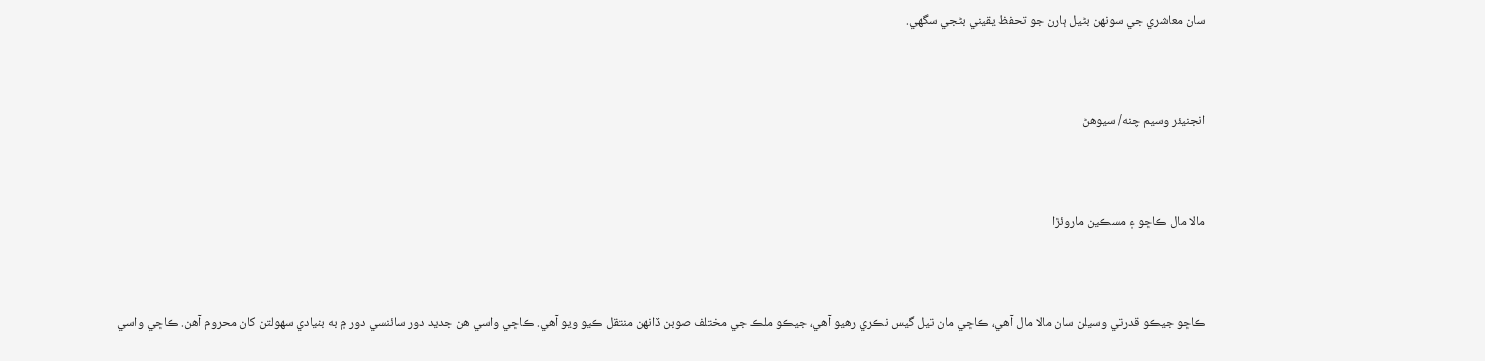سان معاشري جي سونهن بڻيل ٻارن جو تحفظ يقيني بڻجي سگهي.



انجنيئر وسيم چنه/ سيوهڻ



مالا مال ڪاڇو ۽ مسڪين ماروئڙا



ڪاڇو جيڪو قدرتي وسيلن سان مالا مال آهي، ڪاڇي مان تيل گيس نڪري رهيو آهي، جيڪو ملڪ جي مختلف صوبن ڏانهن منتقل ڪيو ويو آهي. ڪاڇي واسي هن جديد دور سائنسي دور ۾ به بنيادي سهولتن کان محروم آهن. ڪاڇي واسي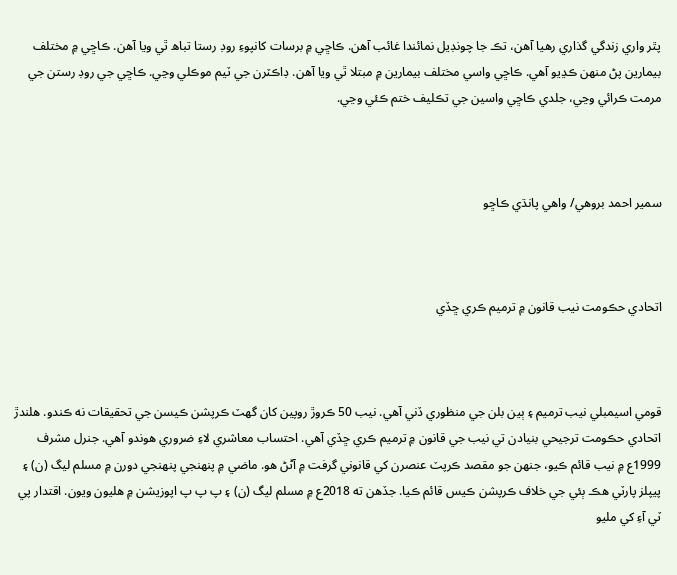پٿر واري زندگي گذاري رهيا آهن، تڪ جا چونڊيل نمائندا غائب آهن. ڪاڇي ۾ برسات کانپوءِ روڊ رستا تباھ ٿي ويا آهن. ڪاڇي ۾ مختلف بيمارين پڻ منهن ڪڍيو آهي. ڪاڇي واسي مختلف بيمارين ۾ مبتلا ٿي ويا آهن. ڊاڪٽرن جي ٽيم موڪلي وڃي. ڪاڇي جي روڊ رستن جي مرمت ڪرائي وڃي، جلدي ڪاڇي واسين جي تڪليف ختم ڪئي وڃي.



سمير احمد بروهي/ واهي پانڌي ڪاڇو



اتحادي حڪومت نيب قانون ۾ ترميم ڪري ڇڏي



قومي اسيمبلي نيب ترميم ۽ ٻين بلن جي منظوري ڏني آهي. نيب 50 ڪروڙ روپين کان گهٽ ڪرپشن ڪيسن جي تحقيقات نه ڪندو. هلندڙ اتحادي حڪومت ترجيحي بنيادن تي نيب جي قانون ۾ ترميم ڪري ڇڏي آهي. احتساب معاشري لاءِ ضروري هوندو آهي. جنرل مشرف 1999ع ۾ نيب قائم ڪيو، جنهن جو مقصد ڪرپٽ عنصرن کي قانوني گرفت ۾ آڻڻ هو. ماضي ۾ پنهنجي پنهنجي دورن ۾ مسلم ليگ (ن) ۽ پيپلز پارٽي هڪ ٻئي جي خلاف ڪرپشن ڪيس قائم ڪيا. جڏهن ته 2018ع ۾ مسلم ليگ (ن) ۽ پ پ پ اپوزيشن ۾ هليون ويون. اقتدار پي ٽي آءِ کي مليو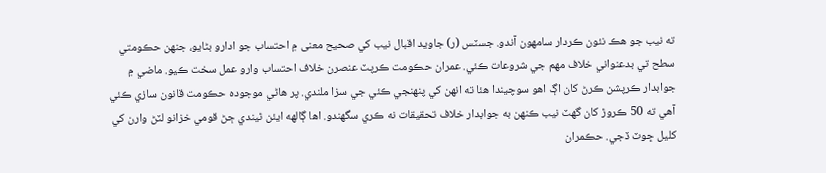ته نيب جو هڪ نئون ڪردار سامهون آندو. جسٽس (ر) جاويد اقبال نيب کي صحيح معنى ۾ احتساب جو ادارو بڻايو، جنهن حڪومتي سطح تي بدعنواني خلاف مهم جي شروعات ڪئي. عمران حڪومت ڪرپٽ عنصرن خلاف احتساب وارو عمل سخت ڪيو. ماضي ۾ جوابدار ڪرپشن ڪرڻ کان اڳ اهو سوچيندا هئا ته انهن کي پنهنجي ڪئي جي سزا ملندي. پر هاڻي موجوده حڪومت قانون سازي ڪئي آهي ته 50 ڪروڙ کان گهٽ نيب ڪنهن به جوابدار خلاف تحقيقات نه ڪري سگهندو. اها ڳالهه ايئن ٿيندي ڄڻ قومي خزانو لٽڻ وارن کي کليل ڇوٽ ڏجي. حڪمران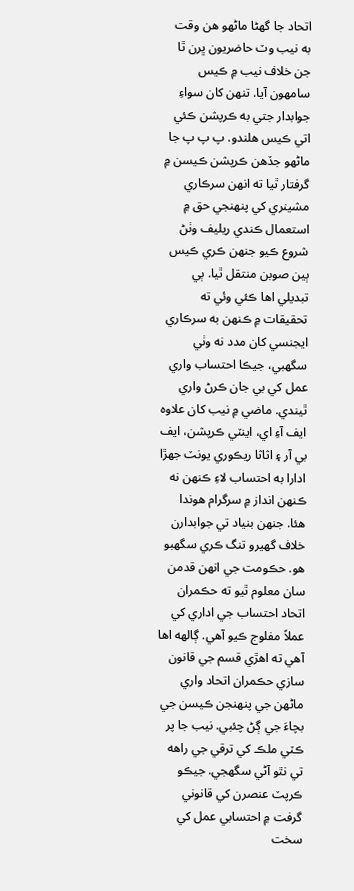اتحاد جا گهڻا ماڻهو هن وقت به نيب وٽ حاضريون ڀرن ٿا جن خلاف نيب ۾ ڪيس سامهون آيا. تنهن کان سواءِ جوابدار جتي به ڪرپشن ڪئي اتي ڪيس هلندو. پ پ پ جا ماڻهو جڏهن ڪرپشن ڪيسن ۾ گرفتار ٿيا ته انهن سرڪاري مشينري کي پنهنجي حق ۾ استعمال ڪندي ريليف وٺڻ شروع ڪيو جنهن ڪري ڪيس ٻين صوبن منتقل ٿيا. ٻي تبديلي اها ڪئي وئي ته تحقيقات ۾ ڪنهن به سرڪاري ايجنسي کان مدد نه وٺي سگهبي، جيڪا احتساب واري عمل کي بي جان ڪرڻ واري ٿيندي. ماضي ۾ نيب کان علاوه ايف آءِ اي، اينٽي ڪرپشن، ايف بي آر ۽ اثاثا ريڪوري يونٽ جهڙا ادارا به احتساب لاءِ ڪنهن نه ڪنهن انداز ۾ سرگرام هوندا هئا. جنهن بنياد تي جوابدارن خلاف گهيرو تنگ ڪري سگهبو هو. حڪومت جي انهن قدمن سان معلوم ٿيو ته حڪمران اتحاد احتساب جي اداري کي عملاً مفلوج ڪيو آهي. ڳالهه اها آهي ته اهڙي قسم جي قانون سازي حڪمران اتحاد واري ماڻهن جي پنهنجن ڪيسن جي بچاءَ جي ڳڻ چئبي. نيب جا پر ڪٽي ملڪ کي ترقي جي راهه تي نٿو آڻي سگهجي. جيڪو ڪرپٽ عنصرن کي قانوني گرفت ۾ احتسابي عمل کي سخت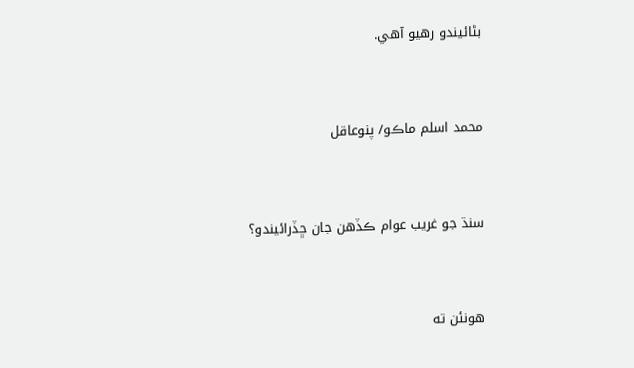بڻائيندو رهيو آهي.



محمد اسلم ماڪو/ پنوعاقل



سنڌ جو غريب عوام ڪڏھن جان ڇڏرائيندو؟



ھونئن ته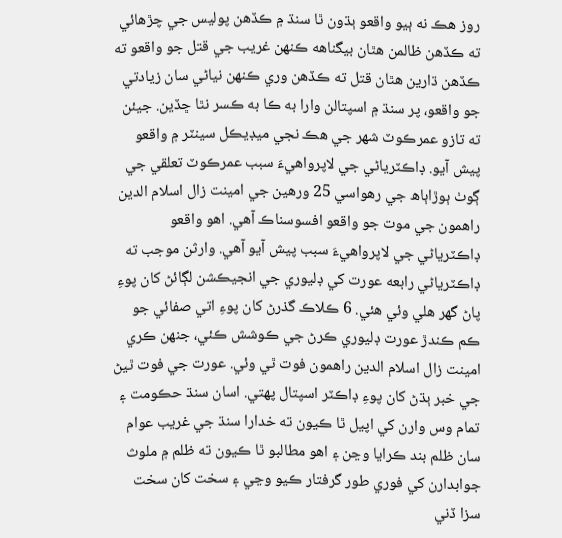روز ھڪ نه ٻيو واقعو ٻڌون ٿا سنڌ ۾ ڪڏھن پوليس جي چڙهائي ته ڪڏھن ظالمن ھٿان بيگناهه ڪنھن غريب جي قتل جو واقعو ته ڪڏھن ڌارين ھٿان قتل ته ڪڏھن وري ڪنھن نياڻي سان زيادتي جو واقعو، پر سنڌ ۾ اسپتالن وارا به ڪا به ڪسر نٿا ڇڏين. جيئن ته تازو عمرڪوٽ شھر جي هڪ نجي ميڊيڪل سينٽر ۾ واقعو پيش آيو. ڊاڪٽرياڻي جي لاپرواهيءَ سبب عمرڪوٽ تعلقي جي ڳوٺ ٻوڙاٻاھ جي رھواسي 25 ورھين جي امينت زال اسلام الدين راهمون جي موت جو واقعو افسوسناڪ آهي. اھو واقعو ڊاڪٽرياڻي جي لاپرواهيءَ سبب پيش آيو آهي. وارثن موجب ته ڊاڪٽرياڻي رابعه عورت کي ڊليوري جي انجيڪشن لڳائڻ کان پوءِ پاڻ گھر ھلي وئي هئي. 6 ڪلاڪ گذرڻ کان پوءِ اتي صفائي جو ڪم ڪندڙ عورت ڊليوري ڪرڻ جي ڪوشش ڪئي، جنھن ڪري امينت زال اسلام الدين راھمون فوت ٿي وئي. عورت جي فوت ٿيڻ جي خبر ٻڌڻ کان پوءِ ڊاڪٽر اسپتال پھتي. اسان سنڌ حڪومت ۽ تمام وس وارن کي اپيل ٿا ڪيون ته خدارا سنڌ جي غريب عوام سان ظلم بند ڪرايا وڃن ۽ اھو مطالبو ٿا ڪيون ته ظلم ۾ ملوث جوابدارن کي فوري طور گرفتار ڪيو وڃي ۽ سخت کان سخت سزا ڏني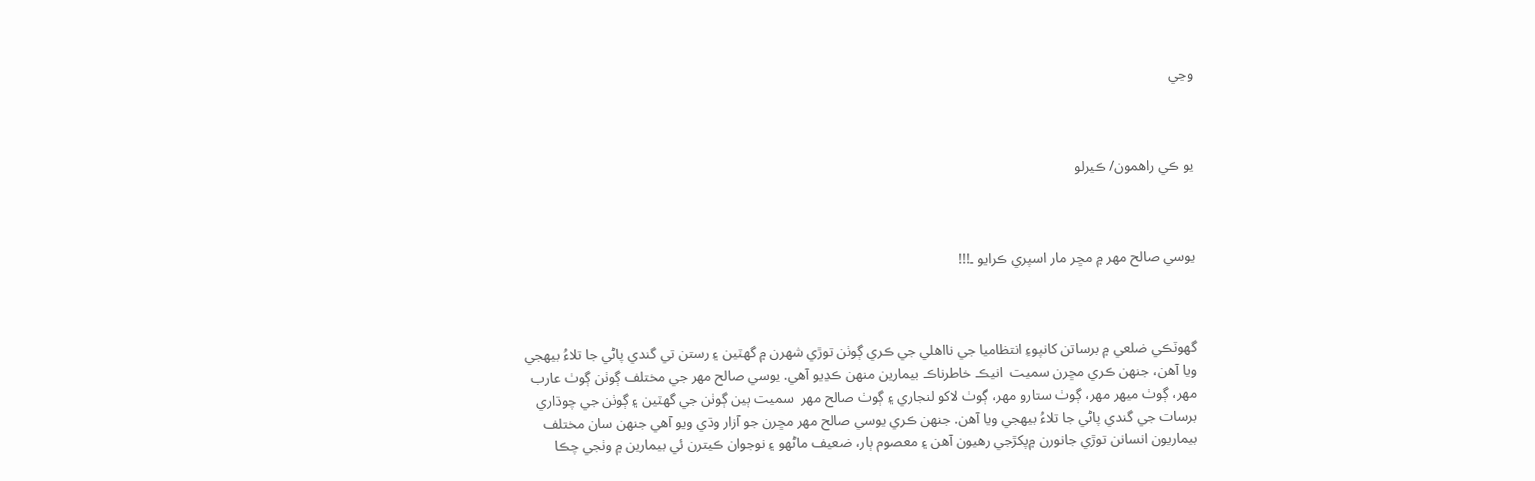وڃي



يو ڪي راهمون/ ڪيرلو



يوسي صالح مهر ۾ مڇر مار اسپري ڪرايو ۔!!!



گهوٽڪي ضلعي ۾ برساتن کانپوءِ انتظاميا جي نااهلي جي ڪري ڳوٺن توڙي شهرن ۾ گهٽين ۽ رستن تي گندي پاڻي جا تلاءُ بيهجي ويا آهن، جنهن ڪري مڇرن سميت  انيڪ خاطرناڪ بيمارين منهن ڪڍيو آهي. يوسي صالح مهر جي مختلف ڳوٺن ڳوٺ عارب مهر، ڳوٺ ميهر مهر، ڳوٺ ستارو مهر، ڳوٺ لاکو لنجاري ۽ ڳوٺ صالح مهر  سميت ٻين ڳوٺن جي گهٽين ۽ ڳوٺن جي چوڌاري برسات جي گندي پاڻي جا تلاءُ بيهجي ويا آهن. جنهن ڪري يوسي صالح مهر مڇرن جو آزار وڌي ويو آهي جنهن سان مختلف بيماريون انسانن توڙي جانورن ۾پکڙجي رهيون آهن ۽ معصوم ٻار، ضعيف ماڻهو ۽ نوجوان ڪيترن ئي بيمارين ۾ وٺجي چڪا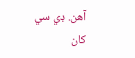آهن. ڊي سي کان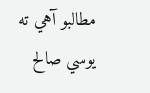مطالبو آهي ته يوسي صالح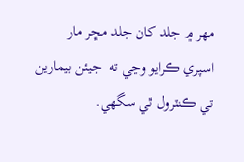مهر ۾ جلد کان جلد مڇر مار اسپري ڪرايو وڃي ته  جيئن بيمارين تي ڪنٽرول ٿي سگهي.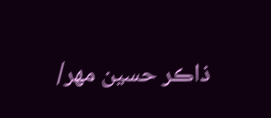ذاڪر حسين مهر/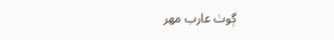ڳوٺ عارب مهر